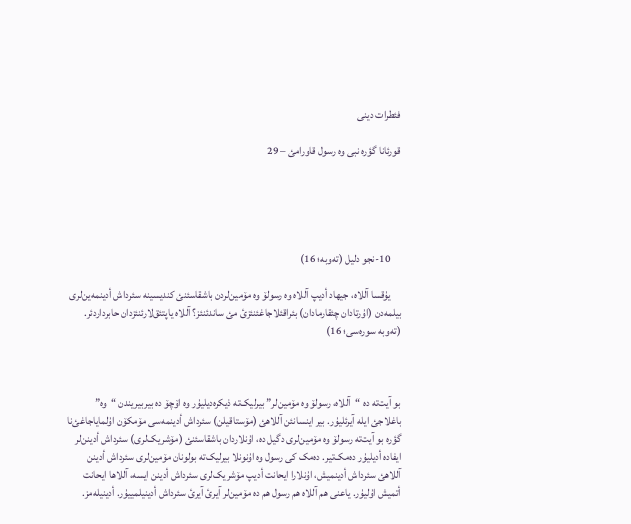فئطرات دینی

قورئانا گؤرە نبی وە رسول قاورامئ – 29





     10-نجو دلیل (تەوبە؛ 16)

     یۇقسا آللاە، جیهاد أدیپ آللاە وە رسولۆ وە مۆمین‌لردن باشقاسئنئ کندیسینە سئرداش أدینمەین‌لری بیلمەدن (اۇرتادان چئقارمادان) بئراقئلاجاغئنئزئ مئ ساندئنئز؟ آللاە یاپتئق‌لارئنئزدان حابرداردئر. (تەوبە سورەسی؛ 16)



بو آیت‌تە دە “آللاە، رسولۆ وە مۆمین‌لر” بیرلیک‌تە ذیکرەدیلیۇر وە اۆچۆ دە بیربیریندن “وە” باغلاجئ ایلە آیرئلیۇر. بیر اینسانئن آللاهئ (مۆستاقیلن) سئرداش أدینمەسی مۆمکۆن اۇلمایاجاغئ‌نا گؤرە بو آیت‌تە رسولۆ وە مۆمین‌لری دگیل دە، اۇنلاردان باشقاسئنئ (مۆشریک‌لری) سئرداش أدینن‌لر ایفادە أدیلیۇر دەمک‌تیر. دەمک کی رسول وە اۇنونلا بیرلیک‌تە بولونان مۆمین‌لری سئرداش أدینن آللاهئ سئرداش أدینمیش، اۇنلارا ایحانت أدیپ مۆشریک‌لری سئرداش أدینن ایسە، آللاها ایحانت أتمیش اۇلیۇر. یاعنی هم آللاە هم رسول هم دە مۆمین‌لر آیرئ آیرئ سئرداش أدینیلمییۇر. أدینیلەمز.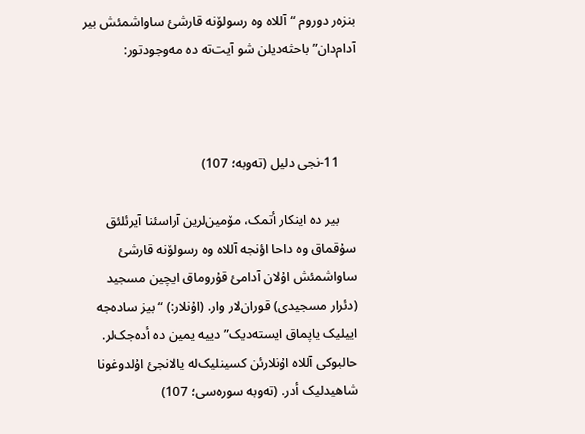بنزەر دوروم “آللاە وە رسولۆنە قارشئ ساواشمئش بیر آدام‌دان” باحثەدیلن شو آیت‌تە دە مەوجودتور:



     11-نجی دلیل (تەوبە؛ 107)

     بیر دە اینکار أتمک، مۆمین‌لرین آراسئنا آیرئلئق سۇقماق وە داحا اؤنجە آللاە وە رسولۆنە قارشئ ساواشمئش اۇلان آدامئ قۇروماق ایچین مسجید (دئرار مسجیدی) قوران‌لار وار. (اۇنلار:) “بیز سادەجە اییلیک یاپماق ایستەدیک” دییە یمین دە أدەجک‌لر. حالبوکی آللاە اۇنلارئن کسینلیک‌لە یالانجئ اۇلدوغونا شاهیدلیک أدر. (تەوبە سورەسی؛ 107)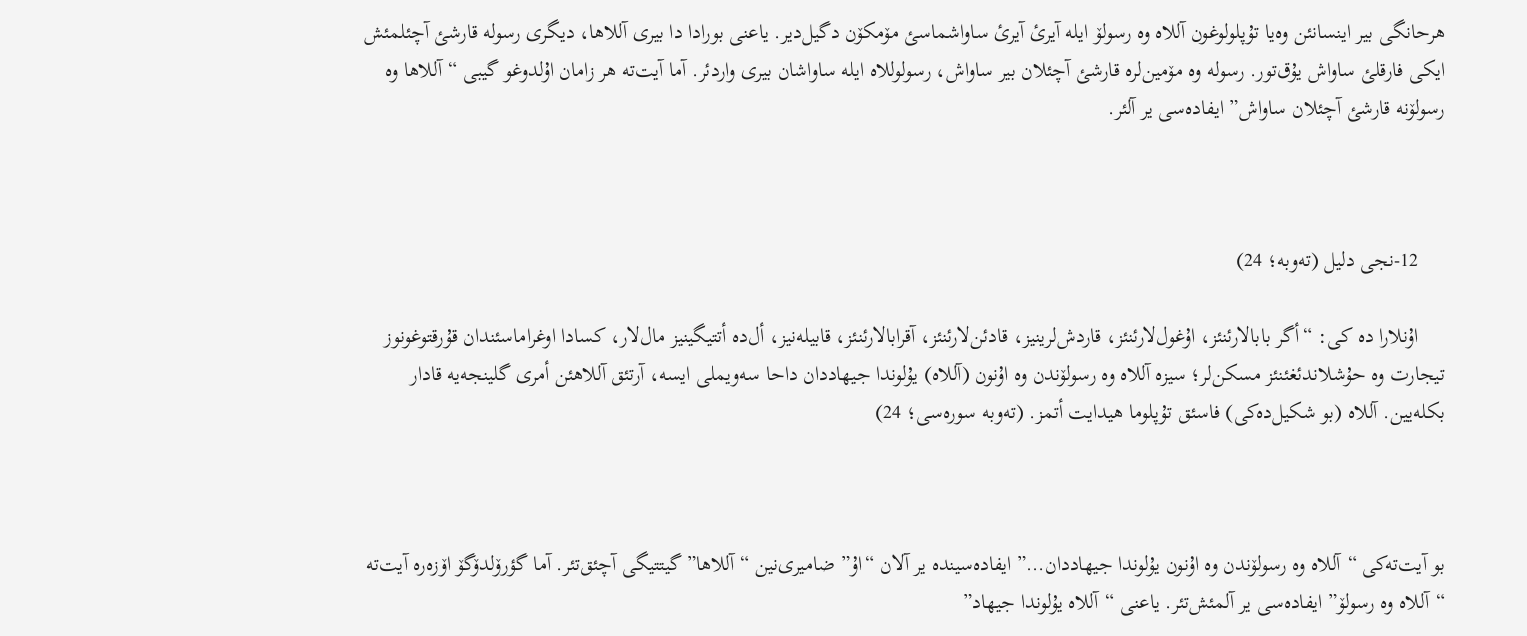هرحانگی بیر اینسانئن وەیا تۇپلولوغون آللاە وە رسولۆ ایلە آیرئ آیرئ ساواشماسئ مۆمکۆن دگیل‌دیر. یاعنی بورادا دا بیری آللاها، دیگری رسولە قارشئ آچئلمئش ایکی فارقلئ ساواش یۇق‌تور. رسولە وە مۆمین‌لرە قارشئ آچئلان بیر ساواش، رسولوللاە ایلە ساواشان بیری واردئر. آما آیت‌تە هر زامان اۇلدوغو گیبی “آللاها وە رسولۆنە قارشئ آچئلان ساواش” ایفادەسی یر آلئر.



     12-نجی دلیل (تەوبە؛ 24)

     اۇنلارا دە کی: “أگر بابالارئنئز، اۇغول‌لارئنئز، قاردش‌لرینیز، قادئن‌لارئنئز، آقرابالارئنئز، قابیلەنیز، أل‌دە أتتیگینیز مال‌لار، کسادا اوغراماسئندان قۇرقتوغونوز تیجارت وە حۇشلاندئغئنئز مسکن‌لر؛ سیزە آللاە وە رسولۆندن وە اۇنون (آللاە) یۇلوندا جیهاددان داحا سەویملی ایسە، آرتئق آللاهئن أمری گلینجەیە قادار بکلەیین. آللاە (بو شکیل‌دەکی) فاسئق تۇپلوما هیدایت أتمز. (تەوبە سورەسی؛ 24)



بو آیت‌تەکی “آللاە وە رسولۆندن وە اۇنون یۇلوندا جیهاددان…” ایفادەسیندە یر آلان “اۇ” ضامیری‌نین “آللاها” گیتتیگی آچئق‌تئر. آما گؤرۆلدۆگۆ اۆزەرە آیت‌تە “آللاە وە رسولۆ” ایفادەسی یر آلمئش‌تئر. یاعنی “آللاە یۇلوندا جیهاد”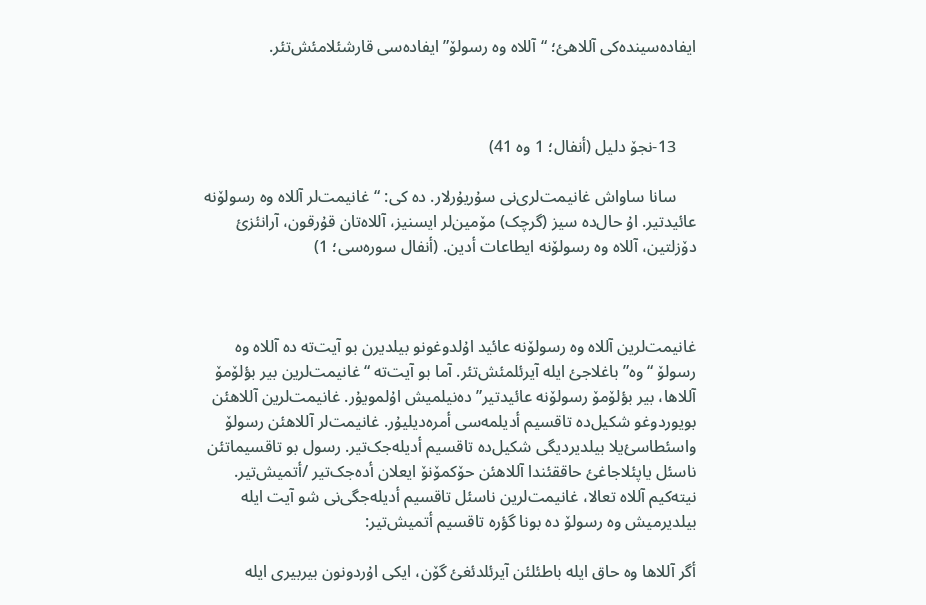ایفادەسیندەکی آللاهئ؛ “آللاە وە رسولۆ” ایفادەسی قارشئلامئش‌تئر.



     13-نجۆ دلیل (أنفال؛ 1 وە 41)

     سانا ساواش غانیمت‌لری‌نی سۇریۇرلار. دە کی: “غانیمت‌لر آللاە وە رسولۆنە عائیدتیر. اۇ حال‌دە سیز (گرچک) مۆمین‌لر ایسنیز، آللاەتان قۇرقون، آرانئزئ دۆزلتین، آللاە وە رسولۆنە ایطاعات أدین. (أنفال سورەسی؛ 1)



غانیمت‌لرین آللاە وە رسولۆنە عائید اۇلدوغونو بیلدیرن بو آیت‌تە دە آللاە وە رسولۆ “وە” باغلاجئ ایلە آیرئلمئش‌تئر. آما بو آیت‌تە “غانیمت‌لرین بیر بؤلۆمۆ آللاها، بیر بؤلۆمۆ رسولۆنە عائیدتیر” دەنیلمیش اۇلمویۇر. غانیمت‌لرین آللاهئن بویوردوغو شکیل‌دە تاقسیم أدیلمەسی أمرەدیلیۇر. غانیمت‌لر آللاهئن رسولۆ واسئطاسئ‌یلا بیلدیردیگی شکیل‌دە تاقسیم أدیلەجک‌تیر. رسول بو تاقسیماتئن ناسئل یاپئلاجاغئ حاققئندا آللاهئن حۆکمۆنۆ ایعلان أدەجک‌تیر /أتمیش‌تیر. نیتەکیم آللاە تعالا، غانیمت‌لرین ناسئل تاقسیم أدیلەجگی‌نی شو آیت ایلە بیلدیرمیش وە رسولۆ دە بونا گؤرە تاقسیم أتمیش‌تیر:

أگر آللاها وە حاق ایلە باطئلئن آیرئلدئغئ گۆن، ایکی اۇردونون بیربیری ایلە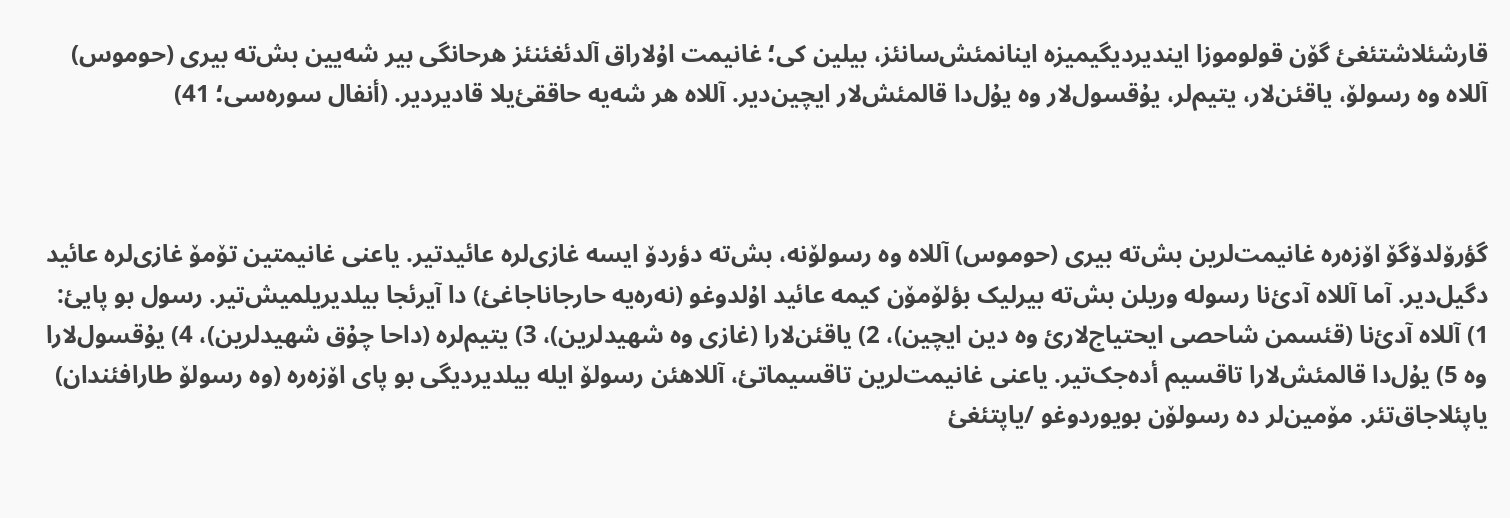قارشئلاشتئغئ گۆن قولوموزا ایندیردیگیمیزە اینانمئش‌سانئز، بیلین کی؛ غانیمت اۇلاراق آلدئغئنئز هرحانگی بیر شەیین بش‌تە بیری (حوموس) آللاە وە رسولۆ، یاقئن‌لار، یتیم‌لر، یۇقسول‌لار وە یۇل‌دا قالمئش‌لار ایچین‌دیر. آللاە هر شەیە حاققئ‌یلا قادیردیر. (أنفال سورەسی؛ 41)



گؤرۆلدۆگۆ اۆزەرە غانیمت‌لرین بش‌تە بیری (حوموس) آللاە وە رسولۆنە، بش‌تە دؤردۆ ایسە غازی‌لرە عائیدتیر. یاعنی غانیمتین تۆمۆ غازی‌لرە عائید دگیل‌دیر. آما آللاە آدئ‌نا رسولە وریلن بش‌تە بیرلیک بؤلۆمۆن کیمە عائید اۇلدوغو (نەرەیە حارجاناجاغئ) دا آیرئجا بیلدیریلمیش‌تیر. رسول بو پایئ: 1) آللاە آدئ‌نا (قئسمن شاحصی ایحتیاج‌لارئ وە دین ایچین)، 2) یاقئن‌لارا (غازی وە شهیدلرین)، 3) یتیم‌لرە (داحا چۇق شهیدلرین)، 4) یۇقسول‌لارا وە 5) یۇل‌دا قالمئش‌لارا تاقسیم أدەجک‌تیر. یاعنی غانیمت‌لرین تاقسیماتئ، آللاهئن رسولۆ ایلە بیلدیردیگی بو پای اۆزەرە (وە رسولۆ طارافئندان) یاپئلاجاق‌تئر. مۆمین‌لر دە رسولۆن بویوردوغو /یاپتئغئ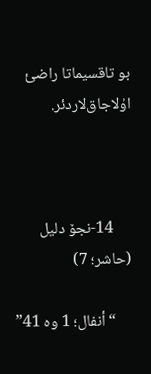بو تاقسیماتا راضئ اۇلاجاق‌لاردئر.



     14-نجۆ دلیل (حاشر؛ 7)

     “أنفال؛ 1 وە 41”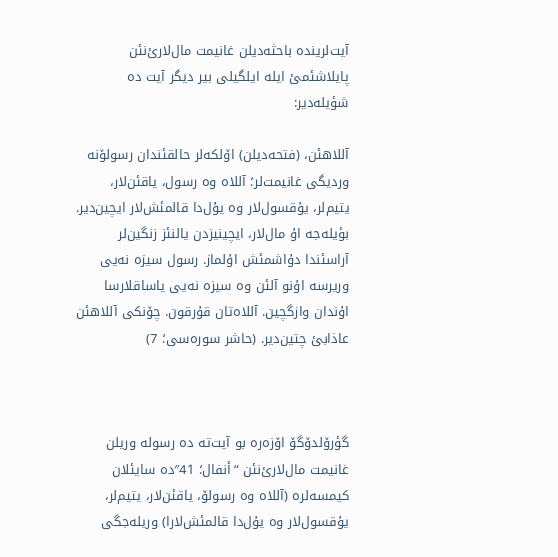آیت‌لریندە باحثەدیلن غانیمت مال‌لارئ‌نئن پایلاشئمئ ایلە ایلگیلی بیر دیگر آیت دە شؤیلەدیر:

آللاهئن، (فتحەدیلن) اۆلکەلر حالقئندان رسولۆنە وردیگی غانیمت‌لر؛ آللاە وە رسول، یاقئن‌لار، یتیم‌لر، یۇقسول‌لار وە یۇل‌دا قالمئش‌لار ایچین‌دیر. بؤیلەجە اۇ مال‌لار، ایچینیزدن یالنئز زنگین‌لر آراسئندا دۇاشمئش اۇلماز. رسول سیزە نەیی وریرسە اۇنو آلئن وە سیزە نەیی یاساقلارسا اۇندان وازگچین. آللاەتان قۇرقون. چۆنکی آللاهئن عاذابئ چتین‌دیر. (حاشر سورەسی؛ 7)



گؤرۆلدۆگۆ اۆزەرە بو آیت‌تە دە رسولە وریلن غانیمت مال‌لارئ‌نئن “أنفال؛ 41″دە سایئلان کیمسەلرە (آللاە وە رسولۆ، یاقئن‌لار، یتیم‌لر، یۇقسول‌لار وە یۇل‌دا قالمئش‌لارا) وریلەجگی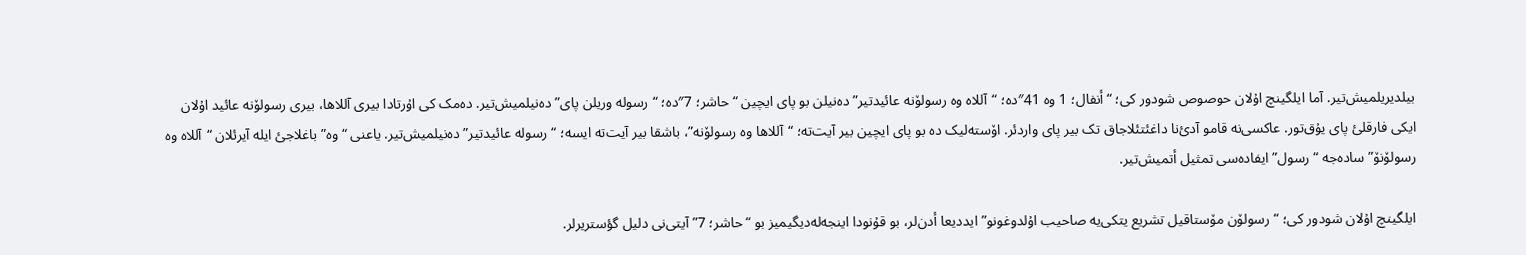بیلدیریلمیش‌تیر. آما ایلگینچ اۇلان حوصوص شودور کی؛ “أنفال؛ 1 وە 41″دە؛ “آللاە وە رسولۆنە عائیدتیر” دەنیلن بو پای ایچین “حاشر؛ 7″دە؛ “رسولە وریلن پای” دەنیلمیش‌تیر. دەمک کی اۇرتادا بیری آللاها، بیری رسولۆنە عائید اۇلان ایکی فارقلئ پای یۇق‌تور. عاکسی‌نە قامو آدئ‌نا داغئتئلاجاق تک بیر پای واردئر. اۆستەلیک دە بو پای ایچین بیر آیت‌تە؛ “آللاها وە رسولۆنە”، باشقا بیر آیت‌تە ایسە؛ “رسولە عائیدتیر” دەنیلمیش‌تیر. یاعنی “وە” باغلاجئ ایلە آیرئلان “آللاە وە رسولۆنۆ” سادەجە “رسول” ایفادەسی تمثیل أتمیش‌تیر.

ایلگینچ اۇلان شودور کی؛ “رسولۆن مۆستاقیل تشریع یتکی‌یە صاحیب اۇلدوغونو” ایددیعا أدن‌لر، بو قۇنودا اینجەلەدیگیمیز بو “حاشر؛ 7” آیتی‌نی دلیل گؤستریرلر.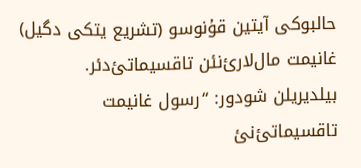حالبوکی آیتین قۇنوسو (تشریع یتکی دگیل) غانیمت مال‌لارئ‌نئن تاقسیماتئ‌دئر. بیلدیریلن شودور: “رسول غانیمت تاقسیماتئ‌نئ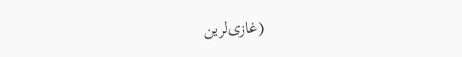(غازی‌لرین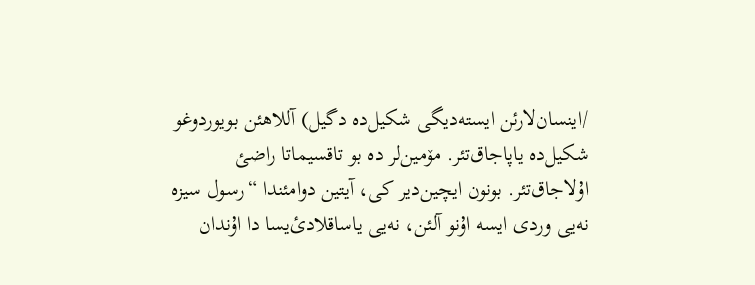/اینسان‌لارئن ایستەدیگی شکیل‌دە دگیل) آللاهئن بویوردوغو شکیل‌دە یاپاجاق‌تئر. مۆمین‌لر دە بو تاقسیماتا راضئ اۇلاجاق‌تئر. بونون ایچین‌دیر کی، آیتین دوامئندا “رسول سیزە نەیی وردی ایسە اۇنو آلئن، نەیی یاساقلادئ‌یسا دا اۇندان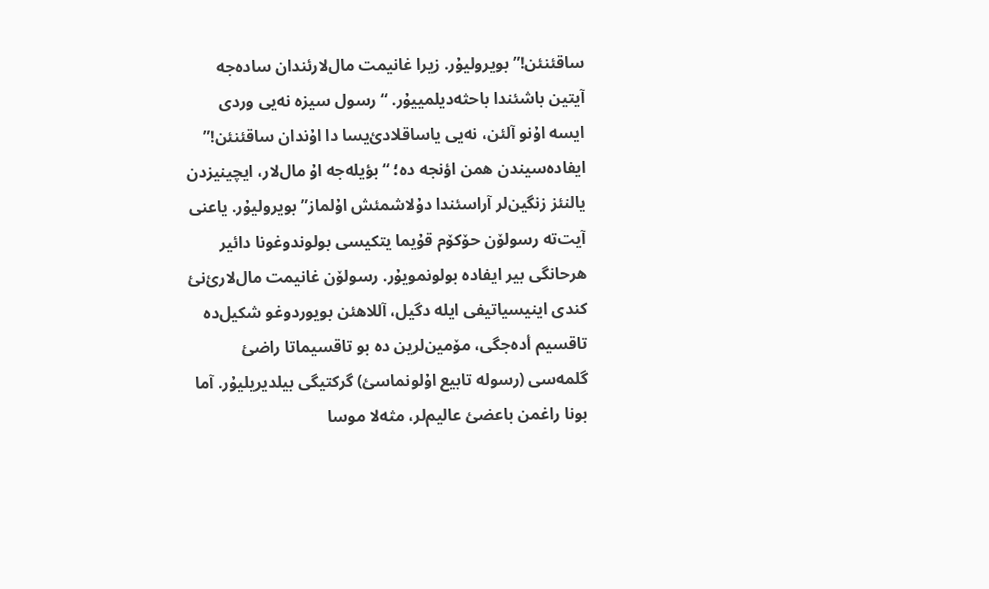ساقئنئن!” بویرولیۇر. زیرا غانیمت مال‌لارئندان سادەجە آیتین باشئندا باحثەدیلمییۇر. “رسول سیزە نەیی وردی ایسە اۇنو آلئن، نەیی یاساقلادئ‌یسا دا اۇندان ساقئنئن!” ایفادەسیندن همن اؤنجە دە؛ “بؤیلەجە اۇ مال‌لار، ایچینیزدن یالنئز زنگین‌لر آراسئندا دۇلاشمئش اۇلماز” بویرولیۇر. یاعنی آیت‌تە رسولۆن حۆکۆم قۇیما یتکیسی بولوندوغونا دائیر هرحانگی بیر ایفادە بولونمویۇر. رسولۆن غانیمت مال‌لارئ‌نئ کندی اینیسیاتیفی ایلە دگیل، آللاهئن بویوردوغو شکیل‌دە تاقسیم أدەجگی، مۆمین‌لرین دە بو تاقسیماتا راضئ گلمەسی (رسولە تابیع اۇلونماسئ) گرکتیگی بیلدیریلیۇر. آما بونا راغمن باعضئ عالیم‌لر، مثەلا موسا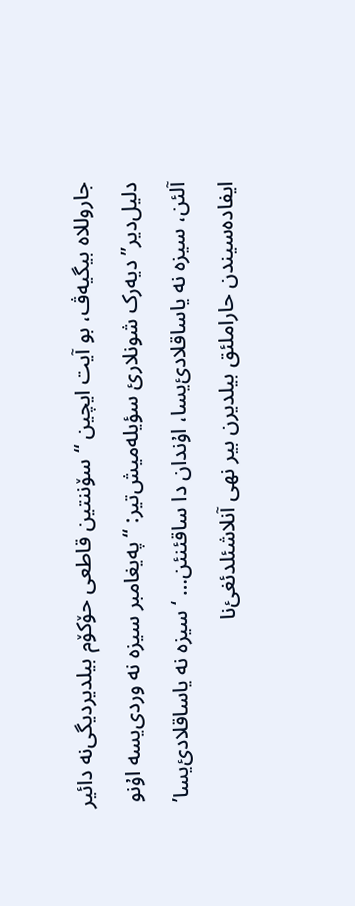جاروللاە بیگیەڤ، بو آیت ایچین “سۆننتین قاطعی حۆکۆم بیلدیردیگی‌نە دائیر دلیل‌دیر” دیەرک شونلارئ سؤیلەمیش‌تیر: “پەیغامبر سیزە نە وردی‌یسە اۇنو آلئن، سیزە نە یاساقلادئ‌یسا، اۇندان دا ساقئنئن… ‘سیزە نە یاساقلادئ‌یسا’ ایفادەسیندن حاراملئق بیلدیرن بیر نهی آنلاشئلدئغئ‌نا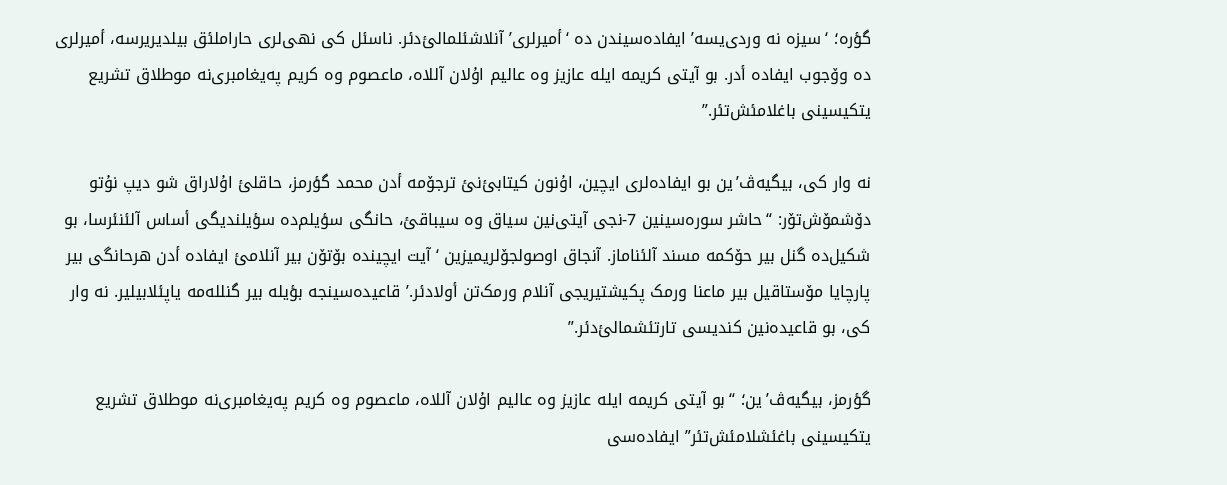گؤرە؛ ‘سیزە نە وردی‌یسە’ ایفادەسیندن دە ‘أمیرلری’ آنلاشئلمالئ‌دئر. ناسئل کی نهی‌لری حاراملئق بیلدیریرسە، أمیرلری دە وۆجوب ایفادە أدر. بو آیتی کریمە ایلە عازیز وە عالیم اۇلان آللاە، ماعصوم وە کریم پەیغامبری‌نە موطلاق تشریع یتکیسینی باغلامئش‌تئر.”

نە وار کی، بیگیەڤ’ین بو ایفادەلری ایچین، اۇنون کیتابئ‌نئ ترجۆمە أدن محمد گؤرمز، حاقلئ اۇلاراق شو دیپ نۇتو دۆشمۆش‌تۆر: “حاشر سورەسینین 7-نجی آیتی‌نین سیاق وە سیباقئ، حانگی سؤیلم‌دە سؤیلندیگی أساس آلئنئرسا، بو شکیل‌دە گنل بیر حۆکمە مسند آلئناماز. آنجاق اوصولجۆلریمیزین ‘آیت ایچیندە بۆتۆن بیر آنلامئ ایفادە أدن هرحانگی بیر پارچایا مۆستاقیل بیر ماعنا ورمک پکیشتیریجی آنلام ورمک‌تن أولادئر.’ قاعیدەسینجە بؤیلە بیر گنللەمە یاپئلابیلیر. نە وار کی، بو قاعیدەنین کندیسی تارتئشمالئ‌دئر.”

گؤرمز، بیگیەڤ’ین؛ “بو آیتی کریمە ایلە عازیز وە عالیم اۇلان آللاە، ماعصوم وە کریم پەیغامبری‌نە موطلاق تشریع یتکیسینی باغئشلامئش‌تئر” ایفادەسی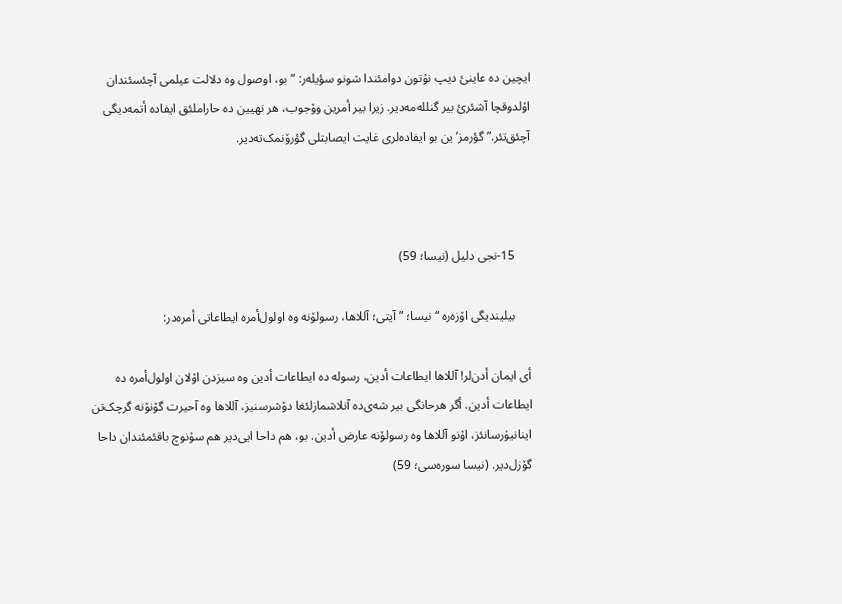ایچین دە عاینئ دیپ نۇتون دوامئندا شونو سؤیلەر: “بو، اوصول وە دلالت عیلمی آچئسئندان اۇلدوقچا آشئرئ بیر گنللەمەدیر. زیرا بیر أمرین وۆجوب، هر نهیین دە حاراملئق ایفادە أتمەدیگی آچئق‌تئر.” گؤرمز’ین بو ایفادەلری غایت ایصابتلی گؤرۆنمک‌تەدیر.



     15-نجی دلیل (نیسا؛ 59)

     بیلیندیگی اۆزەرە “نیسا؛ ” آیتی؛ آللاها، رسولۆنە وە اولول‌أمرە ایطاعاتی أمرەدر:

أی ایمان أدن‌لر! آللاها ایطاعات أدین، رسولە دە ایطاعات أدین وە سیزدن اۇلان اولول‌أمرە دە ایطاعات أدین. أگر هرحانگی بیر شەی‌دە آنلاشمازلئغا دۆشرسنیز، آللاها وە آحیرت گۆنۆنە گرچک‌تن اینانیۇرسانئز، اۇنو آللاها وە رسولۆنە عارض أدین. بو، هم داحا ایی‌دیر هم سۇنوچ باقئمئندان داحا گۆزل‌دیر. (نیسا سورەسی؛ 59)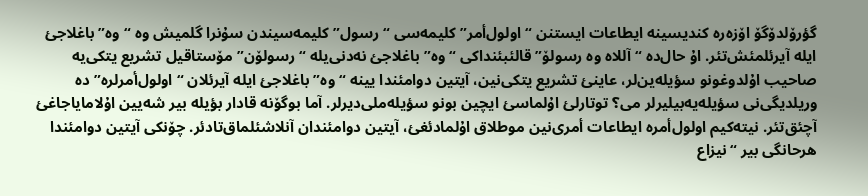گؤرۆلدۆگۆ اۆزەرە کندیسینە ایطاعات ایستنن “اولول‌أمر” کلیمەسی “رسول” کلیمەسیندن سۇنرا گلمیش وە “وە” باغلاجئ ایلە آیرئلمئش‌‌تئر. اۇ حال‌دە “آللاە وە رسولۆ” قالئبئنداکی “وە” باغلاجئ نەدنی‌یلە “رسولۆن” مۆستاقیل تشریع یتکی‌یە صاحیب اۇلدوغونو سؤیلەین‌لر، عاینئ تشریع یتکی‌نین، آیتین دوامئندا یینە “وە” باغلاجئ ایلە آیرئلان “اولول‌أمرلرە” دە وریلدیگی‌نی سؤیلەیەبیلیرلر می؟ توتارلئ اۇلماسئ ایچین بونو سؤیلەملی‌دیرلر. آما بوگۆنە قادار بؤیلە بیر شەیین اۇلامایاجاغئ آچئق‌تئر. نیتەکیم اولول‌أمرە ایطاعات أمری‌نین موطلاق اۇلمادئغئ، آیتین دوامئندان آنلاشئلماق‌تادئر. چۆنکی آیتین دوامئندا هرحانگی بیر “نیزاع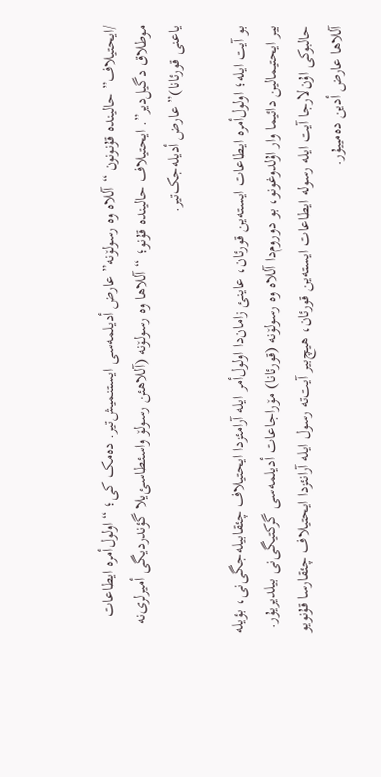/ایحتیلاف” حالیندە قۇنونون “آللاە وە رسولۆنە” عارض أدیلمەسی ایستنمیش‌تیر. دەمک کی؛ “اولول‌أمرە ایطاعات موطلاق دگیل‌دیر”. ایحتیلاف حالیندە قۇنو؛ “آللاها وە رسولۆنە (آللاهئن رسولۆ واسئطاسئ‌یلا گؤندردیگی أمیرلری‌نە یاعنی قورئانا)” عارض أدیلەجک‌تیر.

بو آیت ایلە؛ اولول‌أمرە ایطاعات ایستەین قورئان، عاینئ زامان‌دا اولول‌أمر ایلە آرامئزدا ایحتیلاف چئقابیلەجگی‌نی، بؤیلە بیر ایحتیمالین دائیما وار اۇلدوغونو، بو دوروم‌دا آللاە وە رسولۆنە (قورئانا) مۆراجاعات أدیلمەسی گرکتیگی‌نی بیلدیریۇر. حالبوکی اۇن‌لارجا آیت ایلە رسولە ایطاعات ایستەین قورئان، هیچ‌بیر آیت‌تە رسول ایلە آرانئزدا ایحتیلاف چئقارسا قۇنویو آللاها عارض أدین دەمییۇر.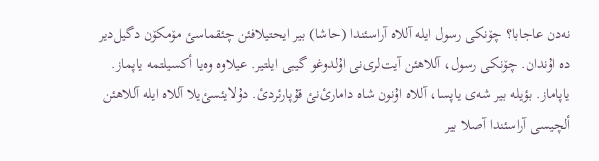نەدن عاجابا؟ چۆنکی رسول ایلە آللاە آراسئندا (حاشا) بیر ایحتیلافئن چئقماسئ مۆمکۆن دگیل‌دیر دە اۇندان. چۆنکی رسول، آللاهئن آیت‌لری‌نی اۇلدوغو گیبی ایلتیر. عیلاوە وەیا أکسیلتمە یاپماز. یاپاماز. بؤیلە بیر شەی یاپسا، آللاە اۇنون شاە دامارئ‌نئ قۇپارئردئ. دۇلایئسئ‌یلا آللاە ایلە آللاهئن ألچیسی آراسئندا آصلا بیر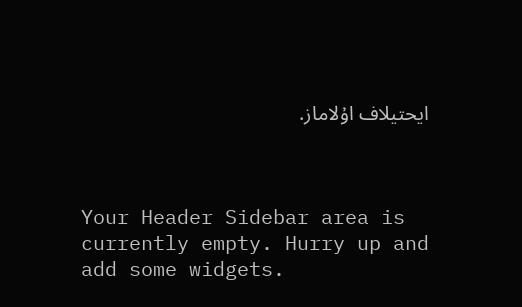ایحتیلاف اۇلاماز.



Your Header Sidebar area is currently empty. Hurry up and add some widgets.